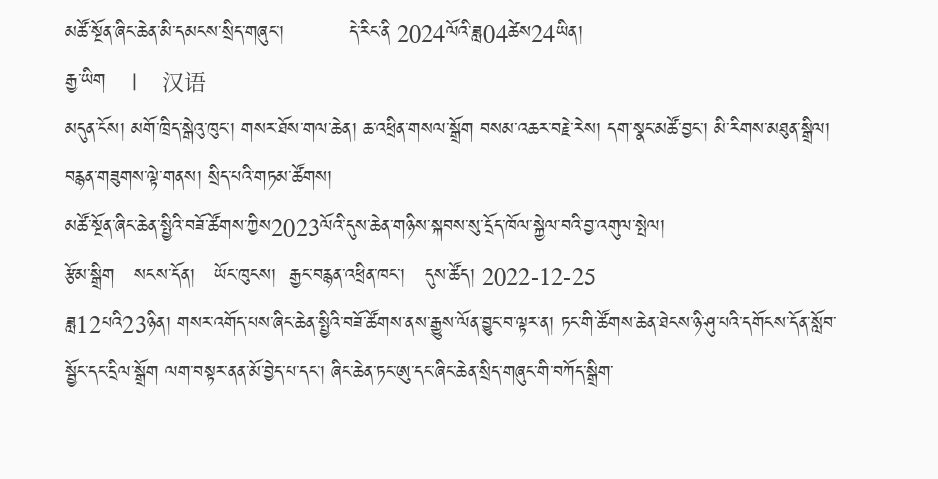མཚོ་སྔོན་ཞིང་ཆེན་མི་དམངས་སྲིད་གཞུང་།          དེ་རིང་ནི 2024ལོའི་ཟླ04ཚེས24ཡིན།
རྒྱ་ཡིག    |    汉语
མདུན་ངོས། མགོ་ཁྲིད་སྒེའུ་ཁུང་། གསར་ཐོས་གལ་ཆེན། ཆ་འཕྲིན་གསལ་སྒྲོག བསམ་འཆར་བརྗེ་རེས། དག་སྣང་མཚོ་བྱང་། མི་རིགས་མཐུན་སྒྲིལ། བརྙན་གཟུགས་ལྟེ་གནས། སྲིད་པའི་གཏམ་ཚོགས།
མཚོ་སྔོན་ཞིང་ཆེན་སྤྱིའི་བཟོ་ཚོགས་ཀྱིས2023ལོའི་དུས་ཆེན་གཉིས་སྐབས་སུ་དྲོད་ཁོལ་སྐྱེལ་བའི་བྱ་འགུལ་སྤེལ།
རྩོམ་སྒྲིག   སངས་དོན།   ཡོང་ཁུངས།  རྒྱང་བརྙན་འཕྲིན་ཁང་།   དུས་ཚོད། 2022-12-25
ཟླ12པའི23ཉིན། གསར་འགོད་པས་ཞིང་ཆེན་སྤྱིའི་བཟོ་ཚོགས་ནས་རྒྱུས་ལོན་བྱུང་བ་ལྟར་ན། ཏང་གི་ཚོགས་ཆེན་ཐེངས་ཉི་ཤུ་པའི་དགོངས་དོན་སློབ་སྦྱོང་དང་དྲིལ་སྒྲོག ལག་བསྟར་ནན་མོ་བྱེད་པ་དང་། ཞིང་ཆེན་ཏང་ཨུ་དང་ཞིང་ཆེན་སྲིད་གཞུང་གི་བཀོད་སྒྲིག་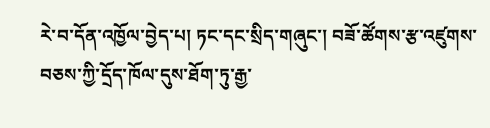རེ་བ་དོན་འཁྱོལ་བྱེད་པ། ཏང་དང་སྲིད་གཞུང་། བཟོ་ཚོགས་རྩ་འཛུགས་བཅས་ཀྱི་དྲོད་ཁོལ་དུས་ཐོག་ཏུ་རྒྱ་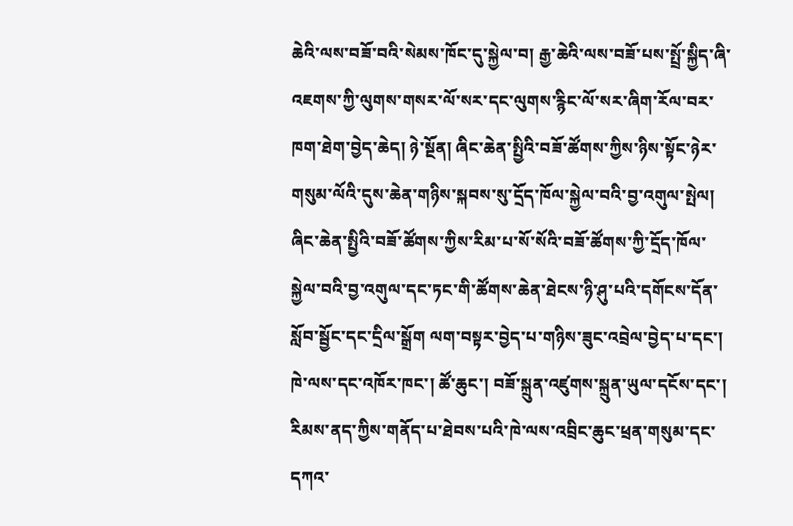ཆེའི་ལས་བཟོ་བའི་སེམས་ཁོང་དུ་སྐྱེལ་བ། རྒྱ་ཆེའི་ལས་བཟོ་པས་སྤྲོ་སྐྱིད་ཞི་འཇགས་ཀྱི་ལུགས་གསར་ལོ་སར་དང་ལུགས་རྙིང་ལོ་སར་ཞིག་རོལ་བར་ཁག་ཐེག་བྱེད་ཆེད། ཉེ་སྔོན། ཞིང་ཆེན་སྤྱིའི་བཟོ་ཚོགས་ཀྱིས་ཉིས་སྟོང་ཉེར་གསུམ་ལོའི་དུས་ཆེན་གཉིས་སྐབས་སུ་དྲོད་ཁོལ་སྐྱེལ་བའི་བྱ་འགུལ་སྤེལ།
ཞིང་ཆེན་སྤྱིའི་བཟོ་ཚོགས་ཀྱིས་རིམ་པ་སོ་སོའི་བཟོ་ཚོགས་ཀྱི་དྲོད་ཁོལ་སྐྱེལ་བའི་བྱ་འགུལ་དང་ཏང་གི་ཚོགས་ཆེན་ཐེངས་ཉི་ཤུ་པའི་དགོངས་དོན་སློབ་སྦྱོང་དང་དྲིལ་སྒྲོག ལག་བསྟར་བྱེད་པ་གཉིས་ཟུང་འབྲེལ་བྱེད་པ་དང་། ཁེ་ལས་དང་འཁོར་ཁང་། ཚོ་ཆུང་། བཟོ་སྐྲུན་འཛུགས་སྐྲུན་ཡུལ་དངོས་དང་། རིམས་ནད་ཀྱིས་གནོད་པ་ཐེབས་པའི་ཁེ་ལས་འབྲིང་ཆུང་ཕྲན་གསུམ་དང་དཀའ་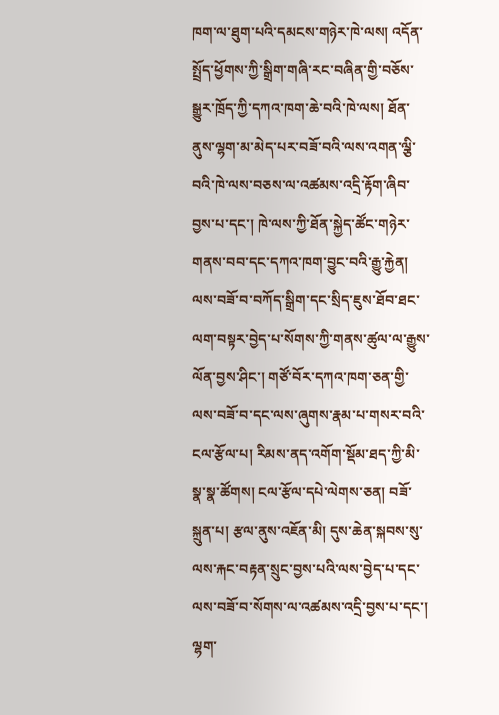ཁག་ལ་ཐུག་པའི་དམངས་གཉེར་ཁེ་ལས། འདོན་སྤྲོད་ཕྱོགས་ཀྱི་སྒྲིག་གཞི་རང་བཞིན་གྱི་བཅོས་སྒྱུར་ཁྲོད་ཀྱི་དཀའ་ཁག་ཆེ་བའི་ཁེ་ལས། ཐོན་ནུས་ལྷག་མ་མེད་པར་བཟོ་བའི་ལས་འགན་ལྕི་བའི་ཁེ་ལས་བཅས་ལ་འཚམས་འདྲི་རྟོག་ཞིབ་བྱས་པ་དང་། ཁེ་ལས་ཀྱི་ཐོན་སྐྱེད་ཚོང་གཉེར་གནས་བབ་དང་དཀའ་ཁག་བྱུང་བའི་རྒྱུ་རྐྱེན། ལས་བཟོ་བ་བཀོད་སྒྲིག་དང་སྲིད་ཇུས་ཐོབ་ཐང་ལག་བསྟར་བྱེད་པ་སོགས་ཀྱི་གནས་ཚུལ་ལ་རྒྱུས་ལོན་བྱས་ཤིང་། གཙོ་བོར་དཀའ་ཁག་ཅན་གྱི་ལས་བཟོ་བ་དང་ལས་ཞུགས་རྣམ་པ་གསར་བའི་ངལ་རྩོལ་པ། རིམས་ནད་འགོག་སྡོམ་ཐད་ཀྱི་མི་སྣ་སྣ་ཚོགས། ངལ་རྩོལ་དཔེ་ལེགས་ཅན། བཟོ་སྐྲུན་པ། རྩལ་ནུས་འཇོན་མི། དུས་ཆེན་སྐབས་སུ་ལས་རྐང་བརྟན་སྲུང་བྱས་པའི་ལས་བྱེད་པ་དང་ལས་བཟོ་བ་སོགས་ལ་འཚམས་འདྲི་བྱས་པ་དང་། ལྷག་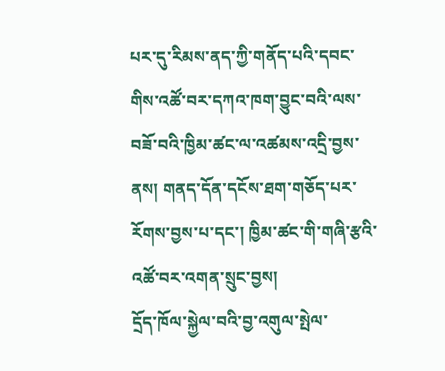པར་དུ་རིམས་ནད་ཀྱི་གནོད་པའི་དབང་གིས་འཚོ་བར་དཀའ་ཁག་བྱུང་བའི་ལས་བཟོ་བའི་ཁྱིམ་ཚང་ལ་འཚམས་འདྲི་བྱས་ནས། གནད་དོན་དངོས་ཐག་གཅོད་པར་རོགས་བྱས་པ་དང་། ཁྱིམ་ཚང་གི་གཞི་རྩའི་འཚོ་བར་འགན་སྲུང་བྱས།
དྲོད་ཁོལ་སྐྱེལ་བའི་བྱ་འགུལ་སྤེལ་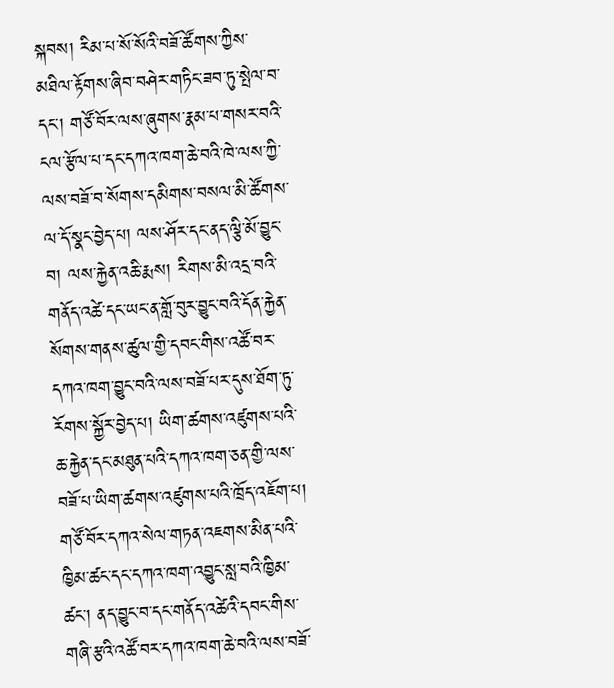སྐབས། རིམ་པ་སོ་སོའི་བཟོ་ཚོགས་ཀྱིས་མཐིལ་རྟོགས་ཞིབ་བཤེར་གཏིང་ཟབ་ཏུ་སྤེལ་བ་དང་། གཙོ་བོར་ལས་ཞུགས་རྣམ་པ་གསར་བའི་ངལ་རྩོལ་པ་དང་དཀའ་ཁག་ཆེ་བའི་ཁེ་ལས་ཀྱི་ལས་བཟོ་བ་སོགས་དམིགས་བསལ་མི་ཚོགས་ལ་དོ་སྣང་བྱེད་པ། ལས་ཤོར་དང་ནད་ལྕི་མོ་བྱུང་བ། ལས་རྐྱེན་འཆི་རྨས། རིགས་མི་འདྲ་བའི་གནོད་འཚེ་དང་ཡང་ན་གློ་བུར་བྱུང་བའི་དོན་རྐྱེན་སོགས་གནས་ཚུལ་གྱི་དབང་གིས་འཚོ་བར་དཀའ་ཁག་བྱུང་བའི་ལས་བཟོ་པར་དུས་ཐོག་ཏུ་རོགས་སྐྱོར་བྱེད་པ། ཡིག་ཚགས་འཛུགས་པའི་ཆ་རྐྱེན་དང་མཐུན་པའི་དཀའ་ཁག་ཅན་གྱི་ལས་བཟོ་པ་ཡིག་ཚགས་འཛུགས་པའི་ཁྲོད་འཇོག་པ། གཙོ་བོར་དཀའ་སེལ་གཏན་འཇགས་མིན་པའི་ཁྱིམ་ཚང་དང་དཀའ་ཁག་འབྱུང་སླ་བའི་ཁྱིམ་ཚང་། ནད་བྱུང་བ་དང་གནོད་འཚེའི་དབང་གིས་གཞི་རྩའི་འཚོ་བར་དཀའ་ཁག་ཆེ་བའི་ལས་བཟོ་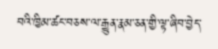བའི་ཁྱིམ་ཚང་བཅས་ལ་རྒྱུན་རྣམ་ཅན་གྱི་ལྟ་ཞིབ་བྱེད་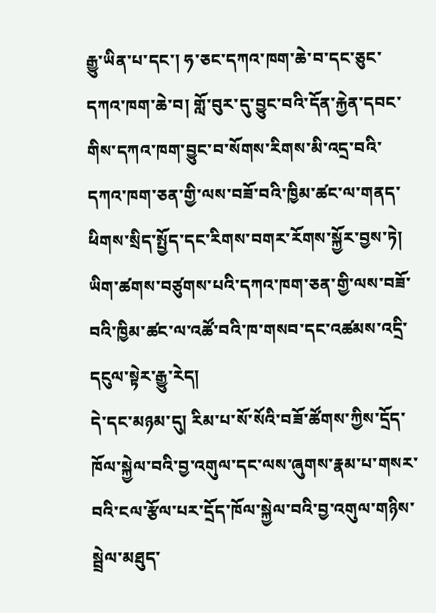རྒྱུ་ཡིན་པ་དང་། ཧ་ཅང་དཀའ་ཁག་ཆེ་བ་དང་ཅུང་དཀའ་ཁག་ཆེ་བ། གློ་བུར་དུ་བྱུང་བའི་དོན་རྐྱེན་དབང་གིས་དཀའ་ཁག་བྱུང་བ་སོགས་རིགས་མི་འདྲ་བའི་དཀའ་ཁག་ཅན་གྱི་ལས་བཟོ་བའི་ཁྱིམ་ཚང་ལ་གནད་ཕིགས་སྲིད་སྤྱོད་དང་རིགས་བགར་རོགས་སྐྱོར་བྱས་ཏེ། ཡིག་ཚགས་བཙུགས་པའི་དཀའ་ཁག་ཅན་གྱི་ལས་བཟོ་བའི་ཁྱིམ་ཚང་ལ་འཚོ་བའི་ཁ་གསབ་དང་འཚམས་འདྲི་དངུལ་སྟེར་རྒྱུ་རེད།
དེ་དང་མཉམ་དུ། རིམ་པ་སོ་སོའི་བཟོ་ཚོགས་ཀྱིས་དྲོད་ཁོལ་སྐྱེལ་བའི་བྱ་འགུལ་དང་ལས་ཞུགས་རྣམ་པ་གསར་བའི་ངལ་རྩོལ་པར་དྲོད་ཁོལ་སྐྱེལ་བའི་བྱ་འགུལ་གཉིས་སྦྲེལ་མཐུད་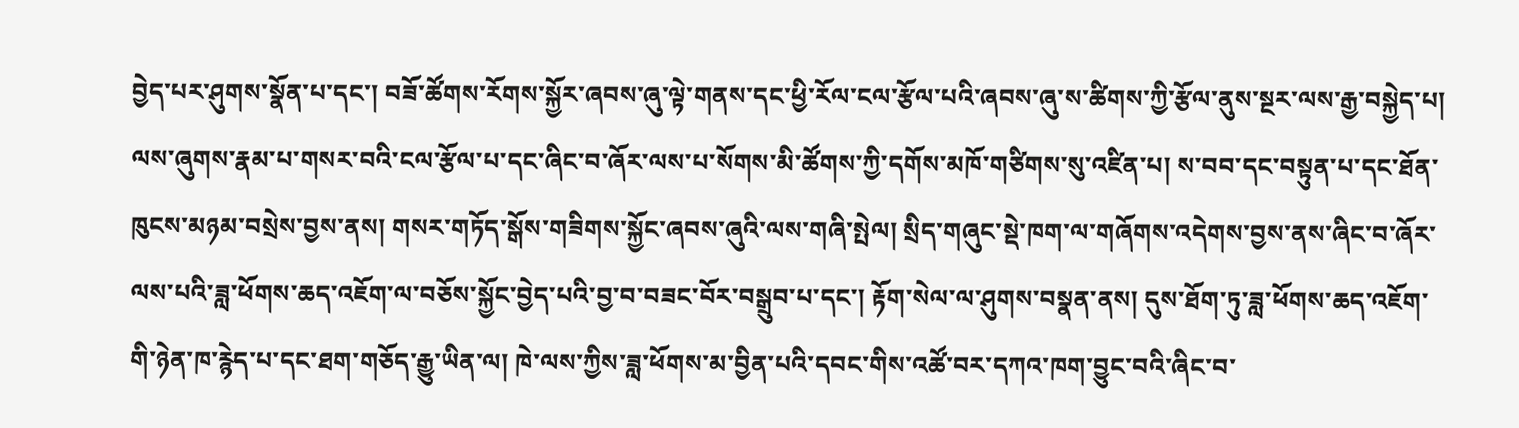བྱེད་པར་ཤུགས་སྣོན་པ་དང་། བཟོ་ཚོགས་རོགས་སྐྱོར་ཞབས་ཞུ་ལྟེ་གནས་དང་ཕྱི་རོལ་ངལ་རྩོལ་པའི་ཞབས་ཞུ་ས་ཚིགས་ཀྱི་རྩོལ་ནུས་སྔར་ལས་རྒྱ་བསྐྱེད་པ། ལས་ཞུགས་རྣམ་པ་གསར་བའི་ངལ་རྩོལ་པ་དང་ཞིང་བ་ཞོར་ལས་པ་སོགས་མི་ཚོགས་ཀྱི་དགོས་མཁོ་གཙིགས་སུ་འཛིན་པ། ས་བབ་དང་བསྟུན་པ་དང་ཐོན་ཁུངས་མཉམ་བསྲེས་བྱས་ནས། གསར་གཏོད་སྒོས་གཟིགས་སྐྱོང་ཞབས་ཞུའི་ལས་གཞི་སྤེལ། སྲིད་གཞུང་སྡེ་ཁག་ལ་གཞོགས་འདེགས་བྱས་ནས་ཞིང་བ་ཞོར་ལས་པའི་ཟླ་ཕོགས་ཆད་འཇོག་ལ་བཅོས་སྐྱོང་བྱེད་པའི་བྱ་བ་བཟང་བོར་བསྒྲུབ་པ་དང་། རྟོག་སེལ་ལ་ཤུགས་བསྣན་ནས། དུས་ཐོག་ཏུ་ཟླ་ཕོགས་ཆད་འཇོག་གི་ཉེན་ཁ་རྙེད་པ་དང་ཐག་གཅོད་རྒྱུ་ཡིན་ལ། ཁེ་ལས་ཀྱིས་ཟླ་ཕོགས་མ་བྱིན་པའི་དབང་གིས་འཚོ་བར་དཀའ་ཁག་བྱུང་བའི་ཞིང་བ་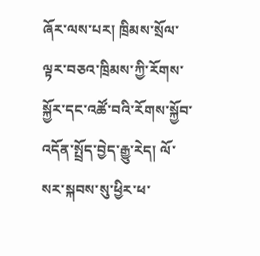ཞོར་ལས་པར། ཁྲིམས་སྲོལ་ལྟར་བཅའ་ཁྲིམས་ཀྱི་རོགས་སྐྱོར་དང་འཚོ་བའི་རོགས་སྐྱོབ་འདོན་སྤྲོད་བྱེད་རྒྱུ་རེད། ལོ་སར་སྐབས་སུ་ཕྱིར་ཕ་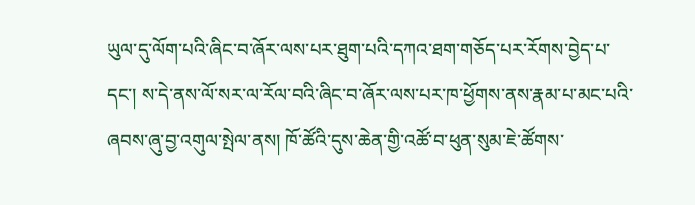ཡུལ་དུ་ལོག་པའི་ཞིང་བ་ཞོར་ལས་པར་ཐུག་པའི་དཀའ་ཐག་གཅོད་པར་རོགས་བྱེད་པ་དང་། ས་དེ་ནས་ལོ་སར་ལ་རོལ་བའི་ཞིང་བ་ཞོར་ལས་པར་ཁ་ཕྱོགས་ནས་རྣམ་པ་མང་པའི་ཞབས་ཞུ་བྱ་འགུལ་སྤེལ་ནས། ཁོ་ཚོའི་དུས་ཆེན་གྱི་འཚོ་བ་ཕུན་སུམ་ཇེ་ཚོགས་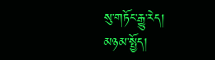སུ་གཏོང་རྒྱུ་རེད།
མཉམ་སྤྱོད།